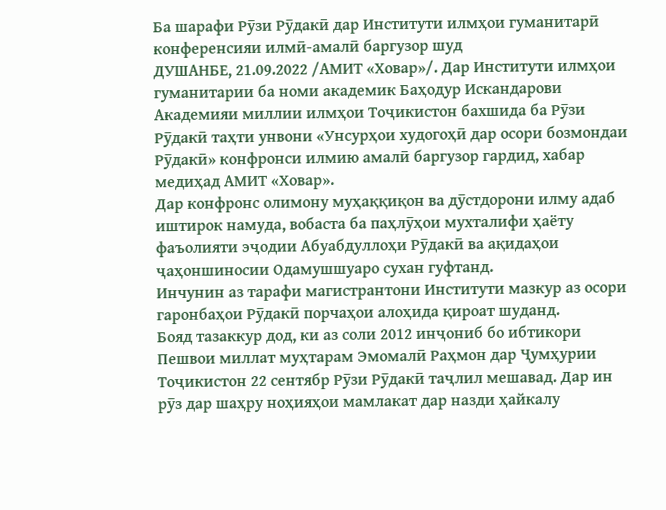Ба шарафи Рӯзи Рӯдакӣ дар Институти илмҳои гуманитарӣ конференсияи илмӣ-амалӣ баргузор шуд
ДУШАНБЕ, 21.09.2022 /АМИТ «Ховар»/. Дар Институти илмҳои гуманитарии ба номи академик Баҳодур Искандарови Академияи миллии илмҳои Тоҷикистон бахшида ба Рӯзи Рӯдакӣ таҳти унвони «Унсурҳои худогоҳӣ дар осори бозмондаи Рӯдакӣ» конфронси илмию амалӣ баргузор гардид, хабар медиҳад АМИТ «Ховар».
Дар конфронс олимону муҳаққиқон ва дӯстдорони илму адаб иштирок намуда, вобаста ба паҳлӯҳои мухталифи ҳаёту фаъолияти эҷодии Абуабдуллоҳи Рӯдакӣ ва ақидаҳои ҷаҳоншиносии Одамушшуаро сухан гуфтанд.
Инчунин аз тарафи магистрантони Институти мазкур аз осори гаронбаҳои Рӯдакӣ порчаҳои алоҳида қироат шуданд.
Бояд тазаккур дод, ки аз соли 2012 инҷониб бо ибтикори Пешвои миллат муҳтарам Эмомалӣ Раҳмон дар Ҷумҳурии Тоҷикистон 22 сентябр Рӯзи Рӯдакӣ таҷлил мешавад. Дар ин рӯз дар шаҳру ноҳияҳои мамлакат дар назди ҳайкалу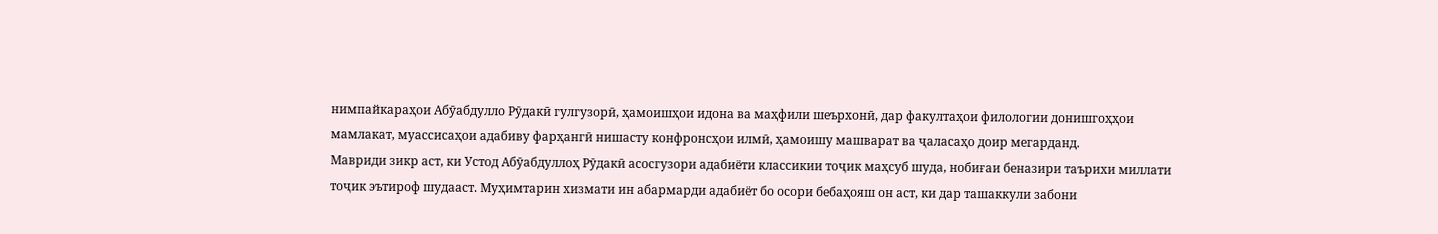нимпайкараҳои Абӯабдулло Рӯдакӣ гулгузорӣ, ҳамоишҳои идона ва маҳфили шеърхонӣ, дар факултаҳои филологии донишгоҳҳои мамлакат, муассисаҳои адабиву фарҳангӣ нишасту конфронсҳои илмӣ, ҳамоишу машварат ва ҷаласаҳо доир мегарданд.
Мавриди зикр аст, ки Устод Абӯабдуллоҳ Рӯдакӣ асосгузори адабиёти классикии тоҷик маҳсуб шуда, нобиғаи беназири таърихи миллати тоҷик эътироф шудааст. Муҳимтарин хизмати ин абармарди адабиёт бо осори бебаҳояш он аст, ки дар ташаккули забони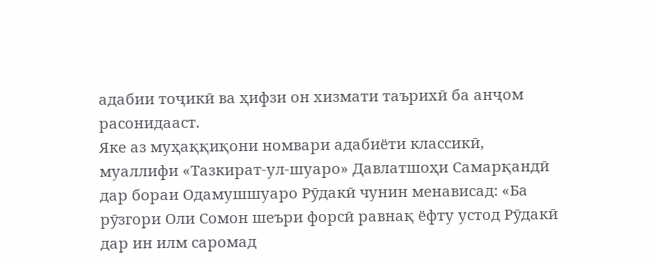адабии тоҷикӣ ва ҳифзи он хизмати таърихӣ ба анҷом расонидааст.
Яке аз муҳаққиқони номвари адабиёти классикӣ, муаллифи «Тазкират-ул-шуаро» Давлатшоҳи Самарқандӣ дар бораи Одамушшуаро Рӯдакӣ чунин менависад: «Ба рӯзгори Оли Сомон шеъри форсӣ равнақ ёфту устод Рӯдакӣ дар ин илм саромад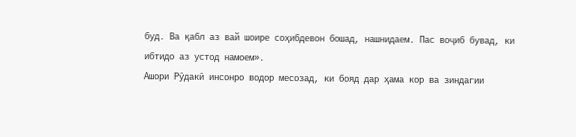буд. Ва қабл аз вай шоире соҳибдевон бошад, нашнидаем. Пас воҷиб бувад, ки ибтидо аз устод намоем».
Ашори Рӯдакӣ инсонро водор месозад, ки бояд дар ҳама кор ва зиндагии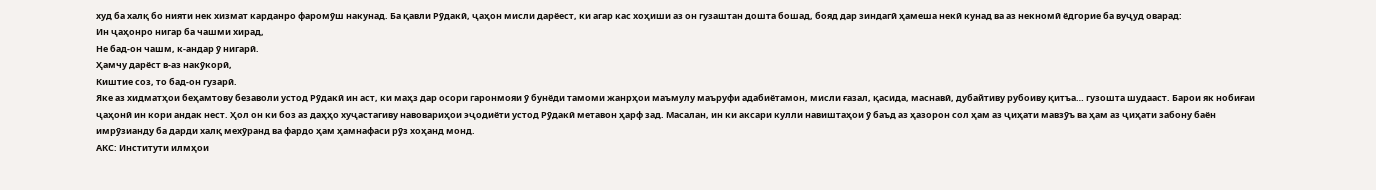худ ба халқ бо нияти нек хизмат карданро фаромӯш накунад. Ба қавли Рӯдакӣ, ҷаҳон мисли дарёест, ки агар кас хоҳиши аз он гузаштан дошта бошад, бояд дар зиндагӣ ҳамеша некӣ кунад ва аз некномӣ ёдгорие ба вуҷуд оварад:
Ин ҷаҳонро нигар ба чашми хирад,
Не бад-он чашм, к-андар ӯ нигарӣ.
Ҳамчу дарёст в-аз накӯкорӣ,
Киштие соз, то бад-он гузарӣ.
Яке аз хидматҳои беҳамтову безаволи устод Рӯдакӣ ин аст, ки маҳз дар осори гаронмояи ӯ бунёди тамоми жанрҳои маъмулу маъруфи адабиётамон, мисли ғазал, қасида, маснавӣ, дубайтиву рубоиву қитъа… гузошта шудааст. Барои як нобиғаи ҷаҳонӣ ин кори андак нест. Ҳол он ки боз аз даҳҳо хуҷастагиву навовариҳои эҷодиёти устод Рӯдакӣ метавон ҳарф зад. Масалан, ин ки аксари кулли навиштаҳои ӯ баъд аз ҳазорон сол ҳам аз ҷиҳати мавзӯъ ва ҳам аз ҷиҳати забону баён имрӯзианду ба дарди халқ мехӯранд ва фардо ҳам ҳамнафаси рӯз хоҳанд монд.
АКС: Институти илмҳои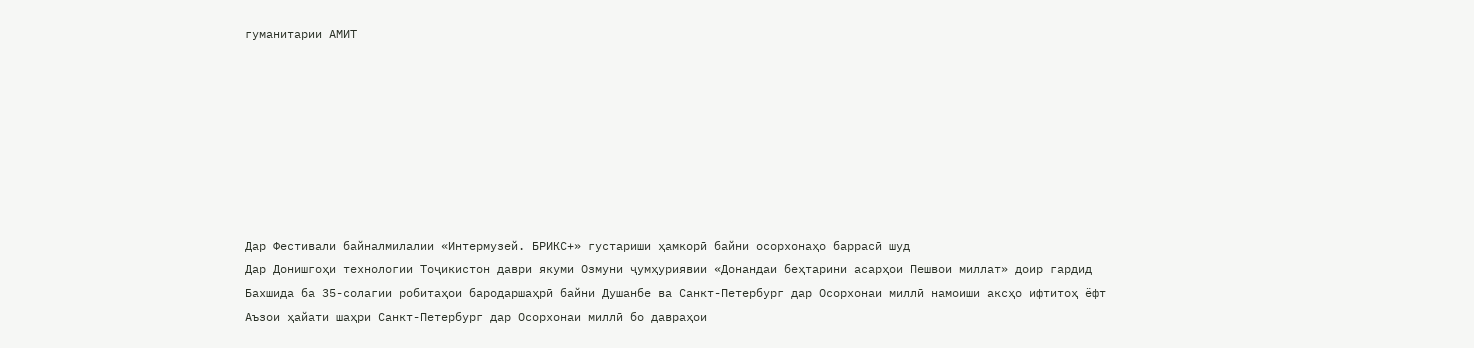гуманитарии АМИТ








Дар Фестивали байналмилалии «Интермузей. БРИКС+» густариши ҳамкорӣ байни осорхонаҳо баррасӣ шуд
Дар Донишгоҳи технологии Тоҷикистон даври якуми Озмуни ҷумҳуриявии «Донандаи беҳтарини асарҳои Пешвои миллат» доир гардид
Бахшида ба 35-солагии робитаҳои бародаршаҳрӣ байни Душанбе ва Санкт-Петербург дар Осорхонаи миллӣ намоиши аксҳо ифтитоҳ ёфт
Аъзои ҳайати шаҳри Санкт-Петербург дар Осорхонаи миллӣ бо давраҳои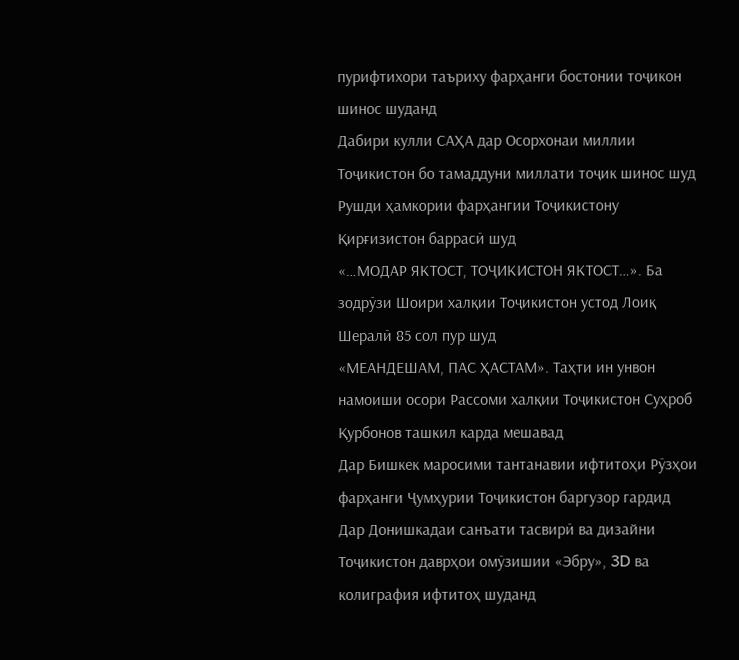пурифтихори таъриху фарҳанги бостонии тоҷикон шинос шуданд
Дабири кулли САҲА дар Осорхонаи миллии Тоҷикистон бо тамаддуни миллати тоҷик шинос шуд
Рушди ҳамкории фарҳангии Тоҷикистону Қирғизистон баррасӣ шуд
«…МОДАР ЯКТОСТ, ТОҶИКИСТОН ЯКТОСТ…». Ба зодрӯзи Шоири халқии Тоҷикистон устод Лоиқ Шералӣ 85 сол пур шуд
«МЕАНДЕШАМ, ПАС ҲАСТАМ». Таҳти ин унвон намоиши осори Рассоми халқии Тоҷикистон Суҳроб Қурбонов ташкил карда мешавад
Дар Бишкек маросими тантанавии ифтитоҳи Рӯзҳои фарҳанги Ҷумҳурии Тоҷикистон баргузор гардид
Дар Донишкадаи санъати тасвирӣ ва дизайни Тоҷикистон даврҳои омӯзишии «Эбру», 3D ва колиграфия ифтитоҳ шуданд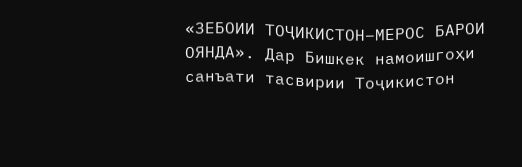«ЗЕБОИИ ТОҶИКИСТОН–МЕРОС БАРОИ ОЯНДА». Дар Бишкек намоишгоҳи санъати тасвирии Тоҷикистон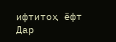ифтитоҳ ёфт
Дар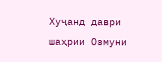Хуҷанд даври шаҳрии Озмуни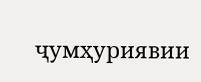ҷумҳуриявии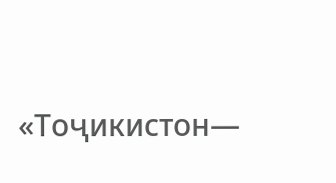«Тоҷикистон—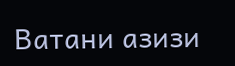Ватани азизи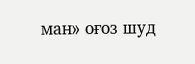ман» оғоз шуд